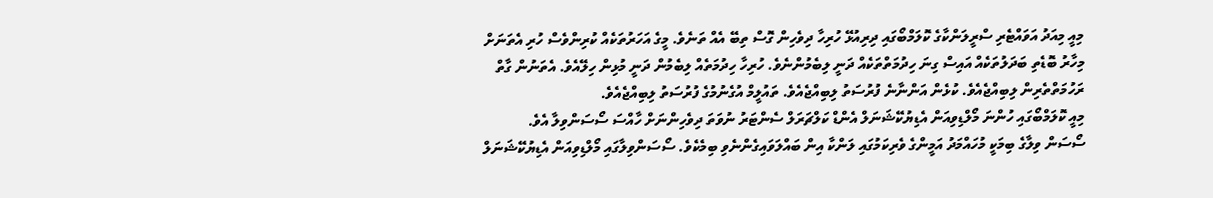މިއީ މިއަދު އަވައްޓެރި ސްރީލަންކާގެ ކޮލަމްބޯގައި ދިރިއުޅޭ ހުރިހާ ދިވެހިން ގޮސް ތިބޭ އެއް ތަނެވެ. މީގެ އަހަރުތަކެއް ކުރިންވެސް ހުރި އެތަނަށް މިހާރު ބޮޑެތި ބަދަލުތަކެއް އައިސް ގިނަ ހިދުމަތްތަކެއް ދަނީ ލިބެމުންނެވެ. ހުރިހާ ހިދުމަތެއް ލިބެމުން ދަނީ މުޅިން ހިލޭއެވެ. އެތަނުން ގާތް ރަހުމަތްތެރިން ލިބިއްޖެއެވެ. ކުޅެން އަންނާނެ ފުރުސަތު ލިބިއްޖެއެވެ. ތައުލީމް އުގެނުމުގެ ފުރުސަތު ލިބިއްޖެއެވެ.
މިއީ ކޮލަމްބޯގައި ހުންނަ މޯލްޑިވިއަން އެޑިޔުކޭޝަނަލް އެންޑް ކަލްޗަރަލް ސެންޓަރު ނުވަތަ ދިވެހިންނަށް ހާއްސަ ސޯސަންވިލާ އެވެ.
ސޯސަން ވިލާގެ ބިމަކީ މުހައްމަދު އަމީންގެ ވެރިކަމުގައި ލަންކާ އިން ބައްލަވައިގެންނެވި ބިމެކެވެ. ސޯސަންވިލާގައި މޯލްޑިވިއަން އެޑިޔުކޭޝަނަލް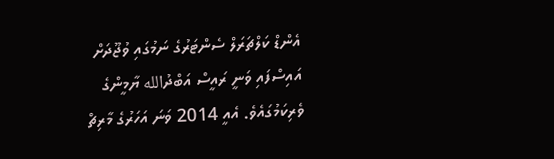އެންޑް ކަލްޗަރަލް ސެންޓަރުގެ ނަމުގައި ވުޖޫދަށް އައިސްފައި ވަނީ ރައީސް އަބްދުالله ޔާމީންގެ ވެރިކަމުގައެވެ. އެއީ 2014 ވަނަ އަހަރުގެ މާރިޗް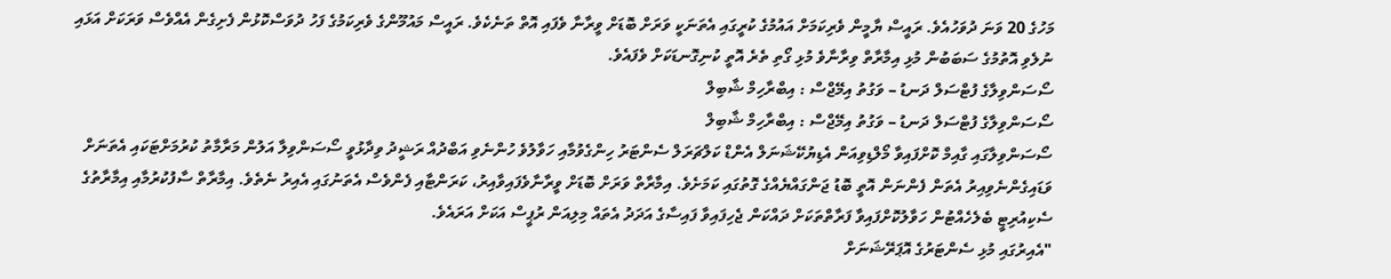މަހުގެ 20 ވަނަ ދުވަހުއެވެ. ރައީސް ޔާމީން ވެރިކަމަށް އައުމުގެ ކުރީގައި އެތަނަކީ ވަރަށް ބޮޑަށް ވީރާނާ ވެފައި އޮތް ތަނެކެވެ. ރައީސް މައުމޫންގެ ވެރިކަމުގެ ފަހު ދުވަސްކޮޅުން ފެށިގެން އެއްވެސް ވަރަކަށް އަޅައި ނުލެވި އޮތުމުގެ ސަބަބުން މުޅި އިމާރާތް ވިރާނާވެ މުޅި ގޯތި ތެރެ އޮތީ ކުނިގޮނޑަކަށް ވެފައެވެ.
ސޯސަންވިލާގެ ފުޓްސަލް ދަނޑު – ވަގުތު އިމޭޖްސް : އިބްރާހިމް ޝާބިލް
ސޯސަންވިލާގެ ފުޓްސަލް ދަނޑު – ވަގުތު އިމޭޖްސް : އިބްރާހިމް ޝާބިލް
ސޯސަންވިލާގައި ގާއިމް ކޮށްފައިވާ މޯލްޑިވިއަން އެޑިޔުކޭޝަނަލް އެންޑް ކަލްޗަރަލް ސެންޓަރު ހިންގެވުމާއި ހަވާލުވެ ހުންނެވި އަބްދުއް ރަޝީދު ވިދާޅުވީ ސޯސަންވިލާ އަލުން މަރާމާތު ކުރުމަށްޓަކައި އެތަނަށް ވަޑައިގެންނެވިއިރު އެތަން ފެންނަން އޮތީ ބޮޑު ޖަންގައްޔެއްގެ ގޮތުގައި ކަމަށެވެ. އިމާރާތް ވަރަށް ބޮޑަށް ވީރާނާވެފައިވާއިރު، ކަރަންޓާއި ފެންވެސް އެތަނުގައި އެއިރު ނެތެވެ. އިމާރާތް ސާފުކުރުމާއި އިމާރާތުގެ ސެކިއުރިޓީ ބެލެހެއްޓުން ހަވާލުކޮށްފައިވާ ފަރާތްތަކަށް ދައްކަން ޖެހިފައިވާ ފައިސާގެ އަދަދު އެތައް މިލިއަން ރުޕީސް އަކަށް އަރައެވެ.
"އެއިރުގައި މުޅި ސެންޓަރުގެ އޮޕަރޭޝަނަށް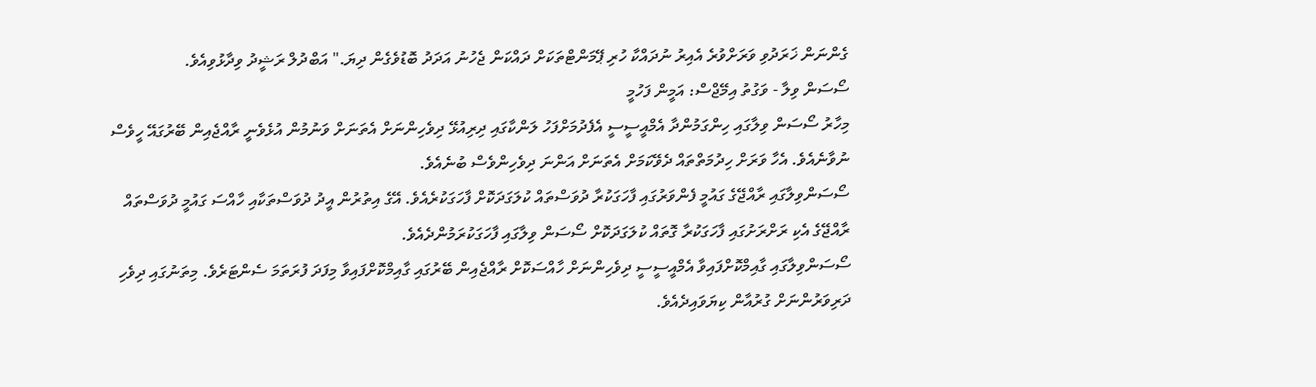ގެންނަން ޚަރަދުވި ވަރަށްވުރެ އެއިރު ނުދައްކާ ހުރި ޕޭމަންޓްތަކަށް ދައްކަން ޖެހުނު އަދަދު ބޮޑުވެގެން ދިޔަ." އަބްދުލް ރަޝީދު ވިދާޅުވިއެވެ.
ސޯސަން ވިލާ - ވަގުތު އިމޭޖްސް: އަމީން ފަހުމީ
މިހާރު ސޯސަން ވިލާގައި ހިންގަމުންދާ އެމްއީސީސީ އެފެދުމަށްފަހު ލަންކާގައި ދިރިއުޅޭ ދިވެހިންނަށް އެތަނަށް ވަނުމުން އުޅެވެނީ ރާއްޖެއިން ބޭރުގައޭ ހީވެސް ނުވާނެއެވެ. އެހާ ވަރަށް ހިދުމަތްތައް ދެވޭކަމަށް އެތަނަށް އަންނަ ދިވެހިންވެސް ބުނެއެވެ.
ސޯސަންވިލާގައި ރާއްޖޭގެ ގައުމީ ފެންވަރުގައި ފާހަގަކުރާ ދުވަސްތައް ކުލަގަދަކޮށް ފާހަގަކުރެއެވެ. އޭގެ އިތުރުން އީދު ދުވަސްތަކާއި ހާއްސަ ގައުމީ ދުވަސްތައް ރާއްޖޭގެ އެކި ރަށްރަށުގައި ފާހަގަކުރާ ގޮތައް ކުލަގަދަކޮށް ސޯސަން ވިލާގައި ފާހަގަކުރަމުންދެއެވެ.
ސޯސަންވިލާގައި ގާއިމްކޮށްފައިވާ އެމްއީސީސީ ދިވެހިންނަށް ހާއްސަކޮށް ރާއްޖެއިން ބޭރުގައި ގާއިމްކޮށްފައިވާ މިފަދަ ފުރަތަމަ ސެންޓަރެވެ. މިތަނުގައި ދިވެހި ދަރިވަރުންނަށް ގުރުއާން ކިޔަވައިދެއެވެ.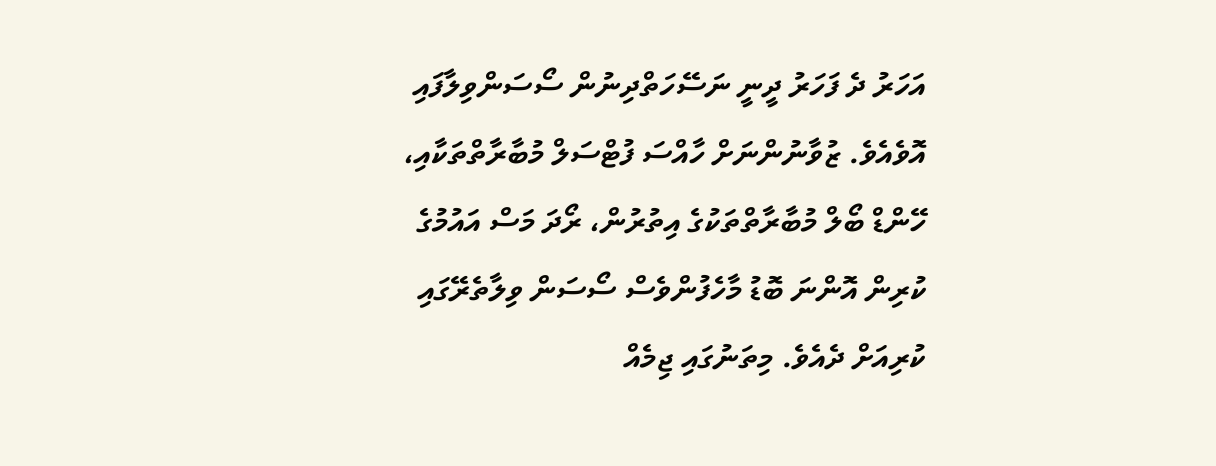އަހަރު ދެ ފަހަރު ދީނީ ނަސޭހަތްދިނުން ސޯސަންވިލާފައި އޮވެއެވެ. ޒުވާނުންނަށް ހާއްސަ ފުޓްސަލް މުބާރާތްތަކާއި، ހޭންޑް ބޯލް މުބާރާތްތަކުގެ އިތުރުން، ރޯދަ މަސް އައުމުގެ ކުރިން އޮންނަ ބޮޑު މާހެފުންވެސް ސޯސަން ވިލާތެރޭގައި ކުރިއަށް ދެއެވެ. މިތަނުގައި ޖިމެއް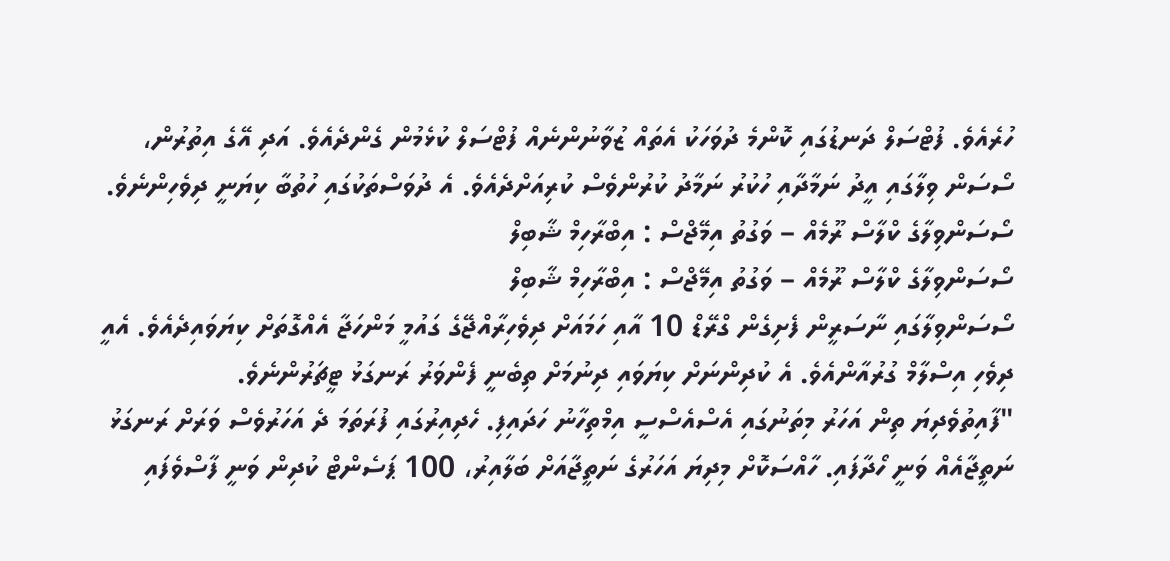ހުރެއެވެ. ފުޓްސަލް ދަނޑުގައި ކޮންމެ ދުވަހަކު އެތައް ޒުވާނުންނެއް ފުޓްސަލް ކުޅެމުން ގެންދެއެވެ. އަދި އޭގެ އިތުރުން، ސޯސަން ވިލާގައި އީދު ނަމާދާއި ހުކުރު ނަމާދު ކުރުންވެސް ކުރިއަށްދެއެވެ. އެ ދުވަސްތަކުގައި ހުތުބާ ކިޔަނީ ދިވެހިންނެވެ.
ސޯސަންވިލާގެ ކްލާސް ރޫމެއް – ވަގުތު އިމޭޖްސް : އިބްރާހިމް ޝާބިލް
ސޯސަންވިލާގެ ކްލާސް ރޫމެއް – ވަގުތު އިމޭޖްސް : އިބްރާހިމް ޝާބިލް
ސޯސަންވިލާގައި ނާސަރީން ފެށިގެން ގްރޭޑް 10 އާއި ހަމައަށް ދިވެހިރާއްޖޭގެ ގައުމީ މަންހަޖާ އެއްގޮތަށް ކިޔަވައިދެއެވެ. އެއީ ދިވެހި އިސްލާމް ގުރުއާންއެވެ. އެ ކުދިންނަށް ކިޔަވައި ދިނުމަށް ތިބެނީ ފެންވަރު ރަނގަޅު ޓީޗަރުންނެވެ.
"ފާއިތުވެދިޔަ ތިން އަހަރު މިތަނުގައި އެސްއެސްސީ އިމްތިހާނު ހަދައިފި. ހެދިއިރުގައި ފުރަތަމަ ދެ އަހަރުވެސް ވަރަށް ރަނގަޅު ނަތީޖާއެއް ވަނީ ހޯދާފައި. ހާއްސަކޮށް މިދިޔަ އަހަރުގެ ނަތީޖާއަށް ބަލާއިރު، 100 ޕަސެންޓް ކުދިން ވަނީ ފާސްވެފައި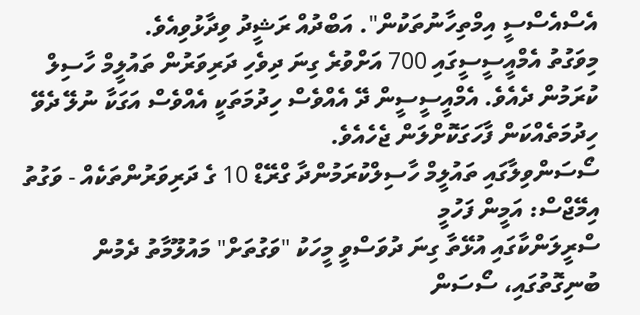އެސްއެސްސީ އިމްތިހާނުތަކުން". އަބްދުއް ރަޝީދު ވިދާޅުވިއެވެ.
މިވަގުތު އެމްއީސީސީގައި 700 އަށްވުރެ ގިނަ ދިވެހި ދަރިވަރުން ތައުލީމް ހާސިލް ކުރަމުން ދެއެވެ. އެމްއީސީސީން ދޭ އެއްވެސް ހިދުމަތަކީ އެއްވެސް އަގަކާ ނުލޭ ދެވޭ ހިދުމަތެއްކަން ފާހަގަކޮށްލަން ޖެހެއެވެ.
ސޯސަންވިލާގައި ތައުލީމް ހާސިލްކުރަމުންދާ ގްރޭޑް 10 ގެ ދަރިވަރުންތަކެއް - ވަގުތު އިމޭޖްސް: އަމީން ފަހުމީ
ސްރީލަންކާގައި އުޅޭތާ ގިނަ ދުވަސްވީ މީހަކު "ވަގުތަށް" މައުލޫމާތު ދެމުން ބުނިގޮތުގައި، ސޯސަން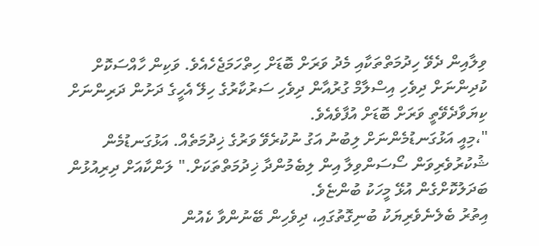ވިލާއިން ދެވޭ ހިދުމަތްތަކާއި މެދު ވަރަށް ބޮޑަށް ހިތްހަމަޖެހެއެވެ. ވަކިން ހާއްސަކޮށް ކުދިންނަށް ދިވެހި އިސްލާމް ގުރުއާން ދިވެހި ސަރުކާރުގެ ހިލޭ އެހީގެ ދަށުން ދަރިންނަށް ކިޔަވާދެވޭތީ ވަރަށް ބޮޑަށް އުފާވެއެވެ.
"،މިއީ އަޅުގަނޑުމެންނަށް ލިބުނު އަގު ނުކުރެވޭ ވަރުގެ ޚިދުމަތެއް. އަޅުގަނޑުމެން ޝުކުރުވެރިވަން ސޯސަންވިލާ އިން ލިބެމުންދާ ޚިދުމަތްތަކަށް." ލަންކާއަށް ދިރިއުޅުން ބަދަލުކޮށްގެން އުޅޭ މީހަކު ބުންޏެވެ.
އިތުރު ބެލެނެވެރިޔަކު ބުނިގޮތުގައި، ދިވެހިން ބޭނުންވާ ކެއުން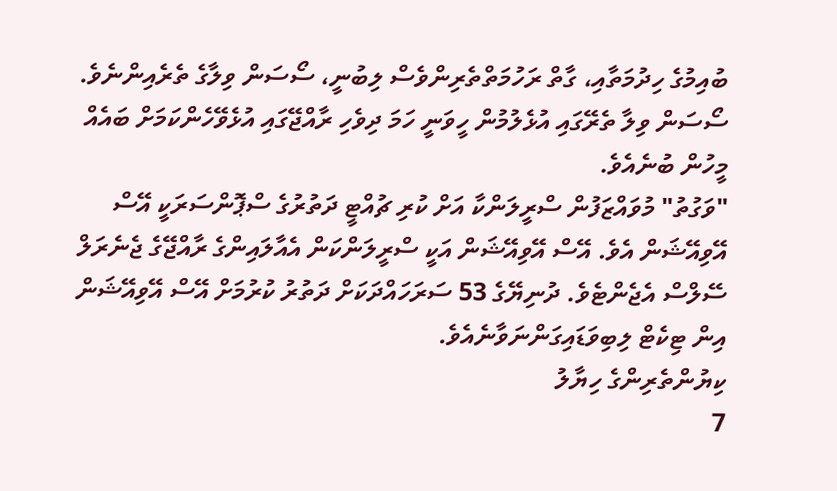ބުއިމުގެ ހިދުމަތާއި، ގާތް ރަހުމަތްތެރިންވެސް ލިބުނީ، ސޯސަން ވިލާގެ ތެރެއިންނެވެ. ސޯސަން ވިލާ ތެރޭގައި އުޅެލުމުން ހީވަނީ ހަމަ ދިވެހި ރާއްޖޭގައި އުޅެވޭހެންކަމަށް ބައެއް މީހުން ބުނެއެވެ.
"ވަގުތު" މުވައްޒަފުން ސްރީލަންކާ އަށް ކުރި ޗުއްޓީ ދަތުރުގެ ސްޕޮންސަރަކީ އޭސް އޭވިއޭޝަން އެވެ. އޭސް އޭވިއޭޝަން އަކީ ސްރީލަންކަން އެއާލައިންގެ ރާއްޖޭގެ ޖެނެރަލް ސޭލްސް އެޖެންޓެވެ. ދުނިޔޭގެ 53 ސަރަހައްދަކަށް ދަތުރު ކުރުމަށް އޭސް އޭވިއޭޝަން އިން ޓިކެޓް ލިބިވަޑައިގަންނަވާނެއެވެ.
ކިޔުންތެރިންގެ ހިޔާލު
7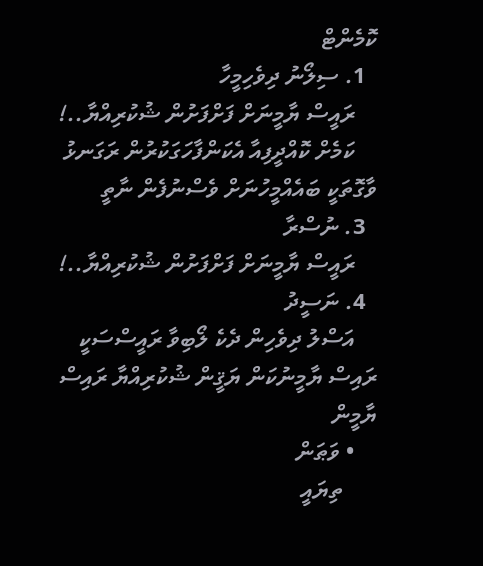ކޮމެންޓް
  1. ސިލޯނު ދިވެހިމީހާ
    ރައީސް ޔާމީނަށް ފަށްފަށުން ޝުކުރިއްޔާ..!
    ކަމެށް ކޮއްދީފިއާ އެކަންފާހަގަކުރުން ރަގަނޅު ވާގޮތަކީ ބައެއްމީހުނަށް ވެސްނުފެން ނާތީ
  3. ނުސްރާ
    ރައީސް ޔާމީނަށް ފަށްފަށުން ޝުކުރިއްޔާ..!
  4. ނަސީދު
    އަސްލު ދިވެހިން ދެކެ ލޯބިވާ ރައީސްސަކީ ރައިސް ޔާމީނުކަން ޔަޤީން ޝުކުރިއްޔާ ރައިސް ޔާމީން
    • ވަޠަން
      ތިޔައީ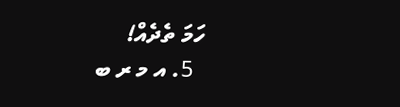ހަމަ ތެދެއް!
  5. އ މ ރ ބ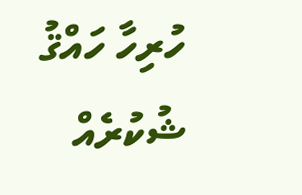ހުރިހާ ހައްޤު ޝުކުރެއް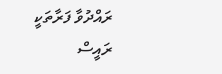ރައްދުވާ ފަރާތަކީ ރައީސް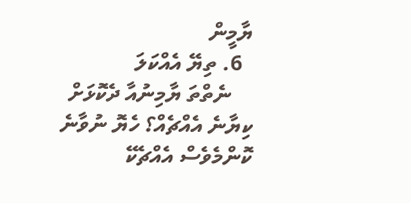ޔާމީން
  6. ތިޔޭ އެއްކަލަ
    ނެތްތަ ޔާމިނުއާ ދެކޮޅަށް ކިޔާނެ އެއްޗެއް؟ ހެޔޮ ނުވާނެ ކޮންމެވެސް އެއްޗެކޭ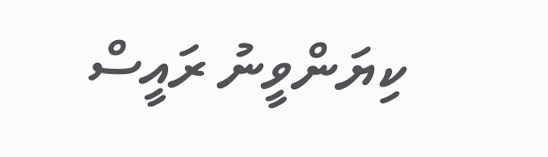ކިޔަންވީނު ރައީސް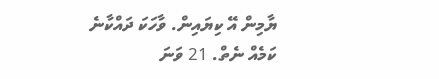ޔާމިން އޭ ކިޔައިން. ވާހަކަ ދައްކާނެ ކަމެއް ނެތް. 21 ވަނަ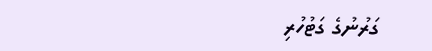ގަރުނުގެ ގަޓުހުރި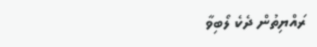ރައްޔިތުން ދެކެ ލޯބިވާ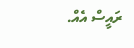ރައީސް އެއް.